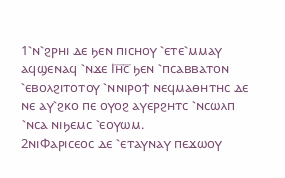1⳿ⲛ⳿ϩⲣⲏⲓ ⲇⲉ ϧⲉⲛ ⲡⲓⲥⲏⲟⲩ ⳿ⲉⲧⲉ⳿ⲙⲙⲁⲩ ⲁϥϣⲉⲛⲁϥ ⳿ⲛϫⲉ Ⲓⲏ̅ⲥ̅ ϧⲉⲛ ⳿ⲡⲥⲁⲃⲃⲁⲧⲟⲛ ⳿ⲉⲃⲟⲗϩⲓⲧⲟⲧⲟⲩ ⳿ⲛⲛⲓⲣⲟϯ ⲛⲉϥⲙⲁⲑⲏⲧⲏⲥ ⲇⲉ ⲛⲉ ⲁⲩ⳿ϩⲕⲟ ⲡⲉ ⲟⲩⲟϩ ⲁⲩⲉⲣϩⲏⲧⲥ ⳿ⲛⲥⲱⲗⲡ ⳿ⲛⲥⲁ ⲛⲓϧⲉⲙⲥ ⳿ⲉⲟⲩⲱⲙ.
2ⲛⲓⲪⲁⲣⲓⲥⲉⲟⲥ ⲇⲉ ⳿ⲉⲧⲁⲩⲛⲁⲩ ⲡⲉϫⲱⲟⲩ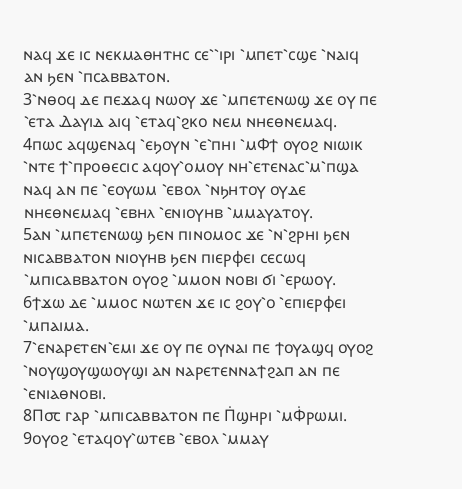ⲛⲁϥ ϫⲉ ⲓⲥ ⲛⲉⲕⲙⲁⲑⲏⲧⲏⲥ ⲥⲉ⳿⳿ⲓⲣⲓ ⳿ⲙⲡⲉⲧ⳿ⲥϣⲉ ⳿ⲛⲁⲓϥ ⲁⲛ ϧⲉⲛ ⳿ⲡⲥⲁⲃⲃⲁⲧⲟⲛ.
3⳿ⲛⲑⲟϥ ⲇⲉ ⲡⲉϫⲁϥ ⲛⲱⲟⲩ ϫⲉ ⳿ⲙⲡⲉⲧⲉⲛⲱϣ ϫⲉ ⲟⲩ ⲡⲉ ⳿ⲉⲧⲁ Ⲇⲁⲩⲓⲇ ⲁⲓϥ ⳿ⲉⲧⲁϥ⳿ϩⲕⲟ ⲛⲉⲙ ⲛⲏⲉⲑⲛⲉⲙⲁϥ.
4ⲡⲱⲥ ⲁϥϣⲉⲛⲁϥ ⳿ⲉϧⲟⲩⲛ ⳿ⲉ⳿ⲡⲏⲓ ⳿ⲙⲪϯ ⲟⲩⲟϩ ⲛⲓⲱⲓⲕ ⳿ⲛⲧⲉ ϯ⳿ⲡⲣⲟⲑⲉⲥⲓⲥ ⲁϥⲟⲩ⳿ⲟⲙⲟⲩ ⲛⲏ⳿ⲉⲧⲉⲛⲁⲥ⳿ⲙ⳿ⲡϣⲁ ⲛⲁϥ ⲁⲛ ⲡⲉ ⳿ⲉⲟⲩⲱⲙ ⳿ⲉⲃⲟⲗ ⳿ⲛϧⲏⲧⲟⲩ ⲟⲩⲇⲉ ⲛⲏⲉⲑⲛⲉⲙⲁϥ ⳿ⲉⲃⲏⲗ ⳿ⲉⲛⲓⲟⲩⲏⲃ ⳿ⲙⲙⲁⲩⲁⲧⲟⲩ.
5ⲁⲛ ⳿ⲙⲡⲉⲧⲉⲛⲱϣ ϧⲉⲛ ⲡⲓⲛⲟⲙⲟⲥ ϫⲉ ⳿ⲛ⳿ϩⲣⲏⲓ ϧⲉⲛ ⲛⲓⲥⲁⲃⲃⲁⲧⲟⲛ ⲛⲓⲟⲩⲏⲃ ϧⲉⲛ ⲡⲓⲉⲣⲫⲉⲓ ⲥⲉⲥⲱϥ ⳿ⲙⲡⲓⲥⲁⲃⲃⲁⲧⲟⲛ ⲟⲩⲟϩ ⳿ⲙⲙⲟⲛ ⲛⲟⲃⲓ ϭⲓ ⳿ⲉⲣⲱⲟⲩ.
6ϯϫⲱ ⲇⲉ ⳿ⲙⲙⲟⲥ ⲛⲱⲧⲉⲛ ϫⲉ ⲓⲥ ϩⲟⲩ⳿ⲟ ⳿ⲉⲡⲓⲉⲣⲫⲉⲓ ⳿ⲙⲡⲁⲓⲙⲁ.
7⳿ⲉⲛⲁⲣⲉⲧⲉⲛ⳿ⲉⲙⲓ ϫⲉ ⲟⲩ ⲡⲉ ⲟⲩⲛⲁⲓ ⲡⲉ ϯⲟⲩⲁϣϥ ⲟⲩⲟϩ ⳿ⲛⲟⲩϣⲟⲩϣⲱⲟⲩϣⲓ ⲁⲛ ⲛⲁⲣⲉⲧⲉⲛⲛⲁϯϩⲁⲡ ⲁⲛ ⲡⲉ ⳿ⲉⲛⲓⲁⲑⲛⲟⲃⲓ.
8Ⲡ⳪ ⲅⲁⲣ ⳿ⲙⲡⲓⲥⲁⲃⲃⲁⲧⲟⲛ ⲡⲉ Ⲡ̇ϣⲏⲣⲓ ⳿ⲙⲪ̇ⲣⲱⲙⲓ.
9ⲟⲩⲟϩ ⳿ⲉⲧⲁϥⲟⲩ⳿ⲱⲧⲉⲃ ⳿ⲉⲃⲟⲗ ⳿ⲙⲙⲁⲩ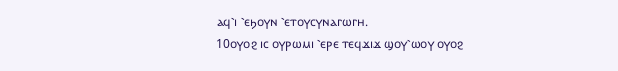ⲁϥ⳿ⲓ ⳿ⲉϧⲟⲩⲛ ⳿ⲉⲧⲟⲩⲥⲩⲛⲁⲅⲱⲅⲏ.
10ⲟⲩⲟϩ ⲓⲥ ⲟⲩⲣⲱⲙⲓ ⳿ⲉⲣⲉ ⲧⲉϥϫⲓϫ ϣⲟⲩ⳿ⲱⲟⲩ ⲟⲩⲟϩ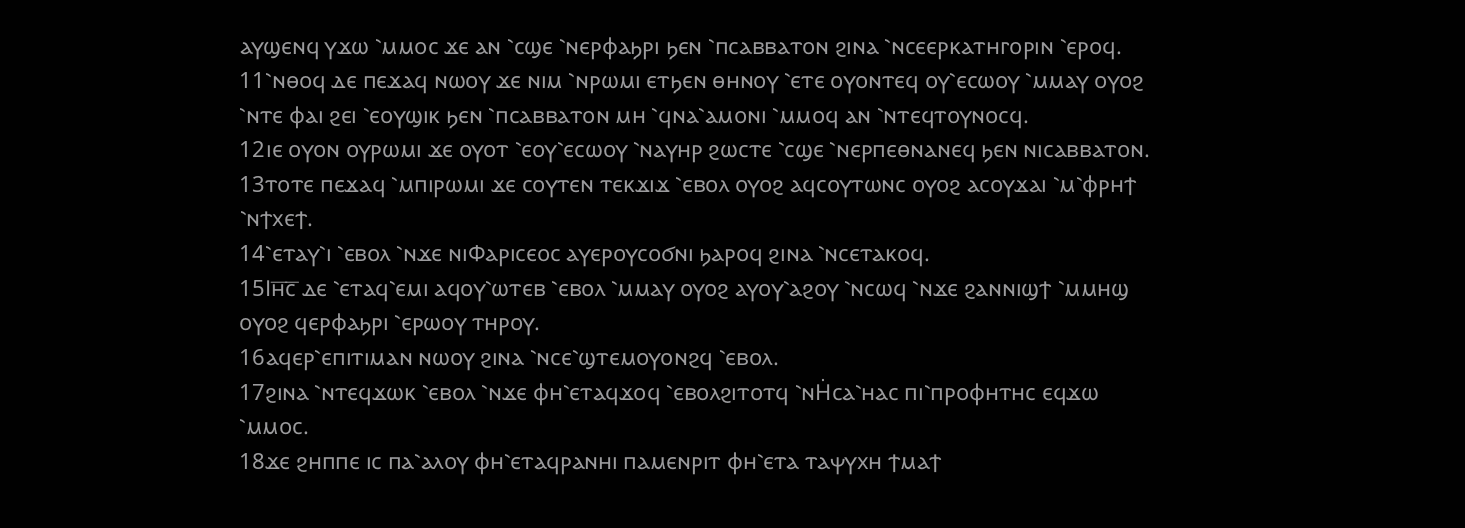ⲁⲩϣⲉⲛϥ ⲩϫⲱ ⳿ⲙⲙⲟⲥ ϫⲉ ⲁⲛ ⳿ⲥϣⲉ ⳿ⲛⲉⲣⲫⲁϧⲣⲓ ϧⲉⲛ ⳿ⲡⲥⲁⲃⲃⲁⲧⲟⲛ ϩⲓⲛⲁ ⳿ⲛⲥⲉⲉⲣⲕⲁⲧⲏⲅⲟⲣⲓⲛ ⳿ⲉⲣⲟϥ.
11⳿ⲛⲑⲟϥ ⲇⲉ ⲡⲉϫⲁϥ ⲛⲱⲟⲩ ϫⲉ ⲛⲓⲙ ⳿ⲛⲣⲱⲙⲓ ⲉⲧϧⲉⲛ ⲑⲏⲛⲟⲩ ⳿ⲉⲧⲉ ⲟⲩⲟⲛⲧⲉϥ ⲟⲩ⳿ⲉⲥⲱⲟⲩ ⳿ⲙⲙⲁⲩ ⲟⲩⲟϩ ⳿ⲛⲧⲉ ⲫⲁⲓ ϩⲉⲓ ⳿ⲉⲟⲩϣⲓⲕ ϧⲉⲛ ⳿ⲡⲥⲁⲃⲃⲁⲧⲟⲛ ⲙⲏ ⳿ϥⲛⲁ⳿ⲁⲙⲟⲛⲓ ⳿ⲙⲙⲟϥ ⲁⲛ ⳿ⲛⲧⲉϥⲧⲟⲩⲛⲟⲥϥ.
12ⲓⲉ ⲟⲩⲟⲛ ⲟⲩⲣⲱⲙⲓ ϫⲉ ⲟⲩⲟⲧ ⳿ⲉⲟⲩ⳿ⲉⲥⲱⲟⲩ ⳿ⲛⲁⲩⲏⲣ ϩⲱⲥⲧⲉ ⳿ⲥϣⲉ ⳿ⲛⲉⲣⲡⲉⲑⲛⲁⲛⲉϥ ϧⲉⲛ ⲛⲓⲥⲁⲃⲃⲁⲧⲟⲛ.
13ⲧⲟⲧⲉ ⲡⲉϫⲁϥ ⳿ⲙⲡⲓⲣⲱⲙⲓ ϫⲉ ⲥⲟⲩⲧⲉⲛ ⲧⲉⲕϫⲓϫ ⳿ⲉⲃⲟⲗ ⲟⲩⲟϩ ⲁϥⲥⲟⲩⲧⲱⲛⲥ ⲟⲩⲟϩ ⲁⲥⲟⲩϫⲁⲓ ⳿ⲙ⳿ⲫⲣⲏϯ ⳿ⲛϯⲭⲉϯ.
14⳿ⲉⲧⲁⲩ⳿ⲓ ⳿ⲉⲃⲟⲗ ⳿ⲛϫⲉ ⲛⲓⲪⲁⲣⲓⲥⲉⲟⲥ ⲁⲩⲉⲣⲟⲩⲥⲟϭⲛⲓ ϧⲁⲣⲟϥ ϩⲓⲛⲁ ⳿ⲛⲥⲉⲧⲁⲕⲟϥ.
15Ⲓⲏ̅ⲥ̅ ⲇⲉ ⳿ⲉⲧⲁϥ⳿ⲉⲙⲓ ⲁϥⲟⲩ⳿ⲱⲧⲉⲃ ⳿ⲉⲃⲟⲗ ⳿ⲙⲙⲁⲩ ⲟⲩⲟϩ ⲁⲩⲟⲩ⳿ⲁϩⲟⲩ ⳿ⲛⲥⲱϥ ⳿ⲛϫⲉ ϩⲁⲛⲛⲓϣϯ ⳿ⲙⲙⲏϣ ⲟⲩⲟϩ ϥⲉⲣⲫⲁϧⲣⲓ ⳿ⲉⲣⲱⲟⲩ ⲧⲏⲣⲟⲩ.
16ⲁϥⲉⲣ⳿ⲉⲡⲓⲧⲓⲙⲁⲛ ⲛⲱⲟⲩ ϩⲓⲛⲁ ⳿ⲛⲥⲉ⳿ϣⲧⲉⲙⲟⲩⲟⲛϩϥ ⳿ⲉⲃⲟⲗ.
17ϩⲓⲛⲁ ⳿ⲛⲧⲉϥϫⲱⲕ ⳿ⲉⲃⲟⲗ ⳿ⲛϫⲉ ⲫⲏ⳿ⲉⲧⲁϥϫⲟϥ ⳿ⲉⲃⲟⲗϩⲓⲧⲟⲧϥ ⳿ⲛⲎ̇ⲥⲁ⳿ⲏⲁⲥ ⲡⲓ⳿ⲡⲣⲟⲫⲏⲧⲏⲥ ⲉϥϫⲱ ⳿ⲙⲙⲟⲥ.
18ϫⲉ ϩⲏⲡⲡⲉ ⲓⲥ ⲡⲁ⳿ⲁⲗⲟⲩ ⲫⲏ⳿ⲉⲧⲁϥⲣⲁⲛⲏⲓ ⲡⲁⲙⲉⲛⲣⲓⲧ ⲫⲏ⳿ⲉⲧⲁ ⲧⲁⲯⲩⲭⲏ ϯⲙⲁϯ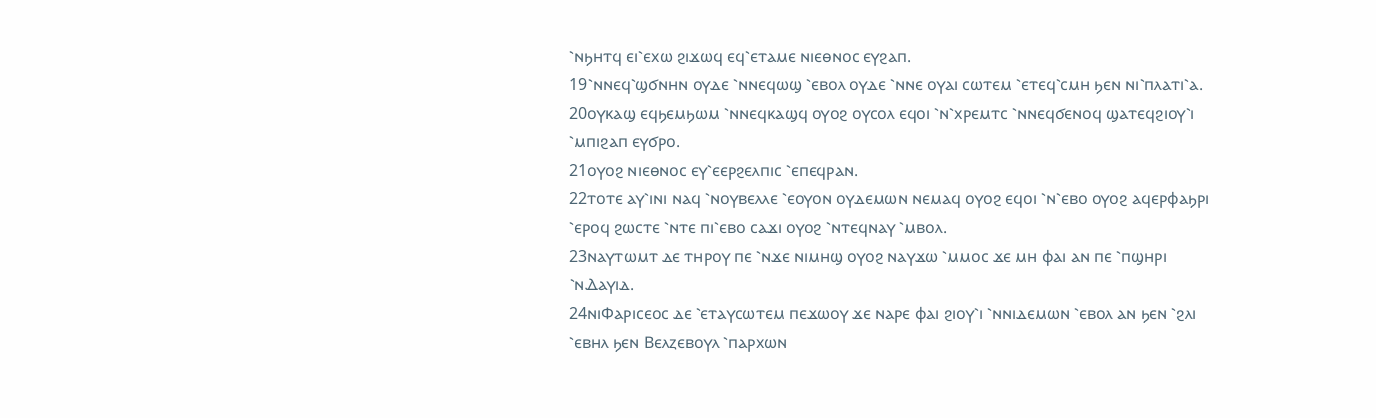⳿ⲛϧⲏⲧϥ ⲉⲓ⳿ⲉⲭⲱ ϩⲓϫⲱϥ ⲉϥ⳿ⲉⲧⲁⲙⲉ ⲛⲓⲉⲑⲛⲟⲥ ⲉⲩϩⲁⲡ.
19⳿ⲛⲛⲉϥ⳿ϣϭⲛⲏⲛ ⲟⲩⲇⲉ ⳿ⲛⲛⲉϥⲱϣ ⳿ⲉⲃⲟⲗ ⲟⲩⲇⲉ ⳿ⲛⲛⲉ ⲟⲩⲁⲓ ⲥⲱⲧⲉⲙ ⳿ⲉⲧⲉϥ⳿ⲥⲙⲏ ϧⲉⲛ ⲛⲓ⳿ⲡⲗⲁⲧⲓ⳿ⲁ.
20ⲟⲩⲕⲁϣ ⲉϥϧⲉⲙϧⲱⲙ ⳿ⲛⲛⲉϥⲕⲁϣϥ ⲟⲩⲟϩ ⲟⲩⲥⲟⲗ ⲉϥⲟⲓ ⳿ⲛ⳿ⲭⲣⲉⲙⲧⲥ ⳿ⲛⲛⲉϥϭⲉⲛⲟϥ ϣⲁⲧⲉϥϩⲓⲟⲩ⳿ⲓ ⳿ⲙⲡⲓϩⲁⲡ ⲉⲩϭⲣⲟ.
21ⲟⲩⲟϩ ⲛⲓⲉⲑⲛⲟⲥ ⲉⲩ⳿ⲉⲉⲣϩⲉⲗⲡⲓⲥ ⳿ⲉⲡⲉϥⲣⲁⲛ.
22ⲧⲟⲧⲉ ⲁⲩ⳿ⲓⲛⲓ ⲛⲁϥ ⳿ⲛⲟⲩⲃⲉⲗⲗⲉ ⳿ⲉⲟⲩⲟⲛ ⲟⲩⲇⲉⲙⲱⲛ ⲛⲉⲙⲁϥ ⲟⲩⲟϩ ⲉϥⲟⲓ ⳿ⲛ⳿ⲉⲃⲟ ⲟⲩⲟϩ ⲁϥⲉⲣⲫⲁϧⲣⲓ ⳿ⲉⲣⲟϥ ϩⲱⲥⲧⲉ ⳿ⲛⲧⲉ ⲡⲓ⳿ⲉⲃⲟ ⲥⲁϫⲓ ⲟⲩⲟϩ ⳿ⲛⲧⲉϥⲛⲁⲩ ⳿ⲙⲃⲟⲗ.
23ⲛⲁⲩⲧⲱⲙⲧ ⲇⲉ ⲧⲏⲣⲟⲩ ⲡⲉ ⳿ⲛϫⲉ ⲛⲓⲙⲏϣ ⲟⲩⲟϩ ⲛⲁⲩϫⲱ ⳿ⲙⲙⲟⲥ ϫⲉ ⲙⲏ ⲫⲁⲓ ⲁⲛ ⲡⲉ ⳿ⲡϣⲏⲣⲓ ⳿ⲛⲆⲁⲩⲓⲇ.
24ⲛⲓⲪⲁⲣⲓⲥⲉⲟⲥ ⲇⲉ ⳿ⲉⲧⲁⲩⲥⲱⲧⲉⲙ ⲡⲉϫⲱⲟⲩ ϫⲉ ⲛⲁⲣⲉ ⲫⲁⲓ ϩⲓⲟⲩ⳿ⲓ ⳿ⲛⲛⲓⲇⲉⲙⲱⲛ ⳿ⲉⲃⲟⲗ ⲁⲛ ϧⲉⲛ ⳿ϩⲗⲓ ⳿ⲉⲃⲏⲗ ϧⲉⲛ Ⲃⲉⲗⲍⲉⲃⲟⲩⲗ ⳿ⲡⲁⲣⲭⲱⲛ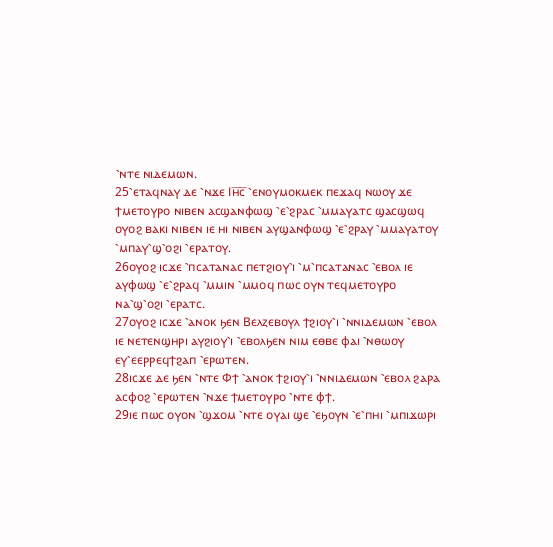⳿ⲛⲧⲉ ⲛⲓⲇⲉⲙⲱⲛ.
25⳿ⲉⲧⲁϥⲛⲁⲩ ⲇⲉ ⳿ⲛϫⲉ Ⲓⲏ̅ⲥ̅ ⳿ⲉⲛⲟⲩⲙⲟⲕⲙⲉⲕ ⲡⲉϫⲁϥ ⲛⲱⲟⲩ ϫⲉ ϯⲙⲉⲧⲟⲩⲣⲟ ⲛⲓⲃⲉⲛ ⲁⲥϣⲁⲛⲫⲱϣ ⳿ⲉ⳿ϩⲣⲁⲥ ⳿ⲙⲙⲁⲩⲁⲧⲥ ϣⲁⲥϣⲱϥ ⲟⲩⲟϩ ⲃⲁⲕⲓ ⲛⲓⲃⲉⲛ ⲓⲉ ⲏⲓ ⲛⲓⲃⲉⲛ ⲁⲩϣⲁⲛⲫⲱϣ ⳿ⲉ⳿ϩⲣⲁⲩ ⳿ⲙⲙⲁⲩⲁⲧⲟⲩ ⳿ⲙⲡⲁⲩ⳿ϣ⳿ⲟϩⲓ ⳿ⲉⲣⲁⲧⲟⲩ.
26ⲟⲩⲟϩ ⲓⲥϫⲉ ⳿ⲡⲥⲁⲧⲁⲛⲁⲥ ⲡⲉⲧϩⲓⲟⲩ⳿ⲓ ⳿ⲙ⳿ⲡⲥⲁⲧⲁⲛⲁⲥ ⳿ⲉⲃⲟⲗ ⲓⲉ ⲁⲩⲫⲱϣ ⳿ⲉ⳿ϩⲣⲁϥ ⳿ⲙⲙⲓⲛ ⳿ⲙⲙⲟϥ ⲡⲱⲥ ⲟⲩⲛ ⲧⲉϥⲙⲉⲧⲟⲩⲣⲟ ⲛⲁ⳿ϣ⳿ⲟϩⲓ ⳿ⲉⲣⲁⲧⲥ.
27ⲟⲩⲟϩ ⲓⲥϫⲉ ⳿ⲁⲛⲟⲕ ϧⲉⲛ Ⲃⲉⲗⲍⲉⲃⲟⲩⲗ ϯϩⲓⲟⲩ⳿ⲓ ⳿ⲛⲛⲓⲇⲉⲙⲱⲛ ⳿ⲉⲃⲟⲗ ⲓⲉ ⲛⲉⲧⲉⲛϣⲏⲣⲓ ⲁⲩϩⲓⲟⲩ⳿ⲓ ⳿ⲉⲃⲟⲗϧⲉⲛ ⲛⲓⲙ ⲉⲑⲃⲉ ⲫⲁⲓ ⳿ⲛⲑⲱⲟⲩ ⲉⲩ⳿ⲉⲉⲣⲣⲉϥϯϩⲁⲡ ⳿ⲉⲣⲱⲧⲉⲛ.
28ⲓⲥϫⲉ ⲇⲉ ϧⲉⲛ ⳿ⲛⲧⲉ Ⲫϯ ⳿ⲁⲛⲟⲕ ϯϩⲓⲟⲩ⳿ⲓ ⳿ⲛⲛⲓⲇⲉⲙⲱⲛ ⳿ⲉⲃⲟⲗ ϩⲁⲣⲁ ⲁⲥⲫⲟϩ ⳿ⲉⲣⲱⲧⲉⲛ ⳿ⲛϫⲉ ϯⲙⲉⲧⲟⲩⲣⲟ ⳿ⲛⲧⲉ ⲫϯ.
29ⲓⲉ ⲡⲱⲥ ⲟⲩⲟⲛ ⳿ϣϫⲟⲙ ⳿ⲛⲧⲉ ⲟⲩⲁⲓ ϣⲉ ⳿ⲉϧⲟⲩⲛ ⳿ⲉ⳿ⲡⲏⲓ ⳿ⲙⲡⲓϫⲱⲣⲓ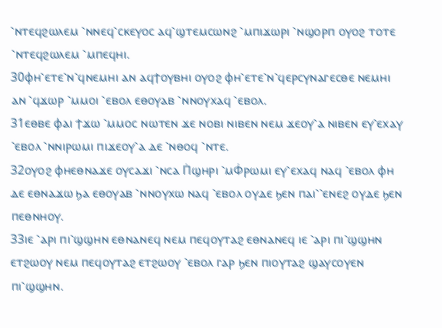⳿ⲛⲧⲉϥϩⲱⲗⲉⲙ ⳿ⲛⲛⲉϥ⳿ⲥⲕⲉⲩⲟⲥ ⲁϥ⳿ϣⲧⲉⲙⲥⲱⲛϩ ⳿ⲙⲡⲓϫⲱⲣⲓ ⳿ⲛϣⲟⲣⲡ ⲟⲩⲟϩ ⲧⲟⲧⲉ ⳿ⲛⲧⲉϥϩⲱⲗⲉⲙ ⳿ⲙⲡⲉϥⲏⲓ.
30ⲫⲏ⳿ⲉⲧⲉ⳿ⲛ⳿ϥⲛⲉⲙⲏⲓ ⲁⲛ ⲁϥϯⲟⲩⲃⲏⲓ ⲟⲩⲟϩ ⲫⲏ⳿ⲉⲧⲉ⳿ⲛ⳿ϥⲉⲣⲥⲩⲛⲁⲅⲉⲥⲑⲉ ⲛⲉⲙⲏⲓ ⲁⲛ ⳿ϥϫⲱⲣ ⳿ⲙⲙⲟⲓ ⳿ⲉⲃⲟⲗ ⲉⲑⲟⲩⲁⲃ ⳿ⲛⲛⲟⲩⲭⲁϥ ⳿ⲉⲃⲟⲗ.
31ⲉⲑⲃⲉ ⲫⲁⲓ ϯϫⲱ ⳿ⲙⲙⲟⲥ ⲛⲱⲧⲉⲛ ϫⲉ ⲛⲟⲃⲓ ⲛⲓⲃⲉⲛ ⲛⲉⲙ ϫⲉⲟⲩ⳿ⲁ ⲛⲓⲃⲉⲛ ⲉⲩ⳿ⲉⲭⲁⲩ ⳿ⲉⲃⲟⲗ ⳿ⲛⲛⲓⲣⲱⲙⲓ ⲡⲓϫⲉⲟⲩ⳿ⲁ ⲇⲉ ⳿ⲛⲑⲟϥ ⳿ⲛⲧⲉ.
32ⲟⲩⲟϩ ⲫⲏⲉⲑⲛⲁϫⲉ ⲟⲩⲥⲁϫⲓ ⳿ⲛⲥⲁ Ⲡ̇ϣⲏⲣⲓ ⳿ⲙⲪ̇ⲣⲱⲙⲓ ⲉⲩ⳿ⲉⲭⲁϥ ⲛⲁϥ ⳿ⲉⲃⲟⲗ ⲫⲏ ⲇⲉ ⲉⲑⲛⲁϫⲱ ϧⲁ ⲉⲑⲟⲩⲁⲃ ⳿ⲛⲛⲟⲩⲭⲱ ⲛⲁϥ ⳿ⲉⲃⲟⲗ ⲟⲩⲇⲉ ϧⲉⲛ ⲡⲁⲓ⳿⳿ⲉⲛⲉϩ ⲟⲩⲇⲉ ϧⲉⲛ ⲡⲉⲑⲛⲏⲟⲩ.
33ⲓⲉ ⳿ⲁⲣⲓ ⲡⲓ⳿ϣϣⲏⲛ ⲉⲑⲛⲁⲛⲉϥ ⲛⲉⲙ ⲡⲉϥⲟⲩⲧⲁϩ ⲉⲑⲛⲁⲛⲉϥ ⲓⲉ ⳿ⲁⲣⲓ ⲡⲓ⳿ϣϣⲏⲛ ⲉⲧϩⲱⲟⲩ ⲛⲉⲙ ⲡⲉϥⲟⲩⲧⲁϩ ⲉⲧϩⲱⲟⲩ ⳿ⲉⲃⲟⲗ ⲅⲁⲣ ϧⲉⲛ ⲡⲓⲟⲩⲧⲁϩ ϣⲁⲩⲥⲟⲩⲉⲛ ⲡⲓ⳿ϣϣⲏⲛ.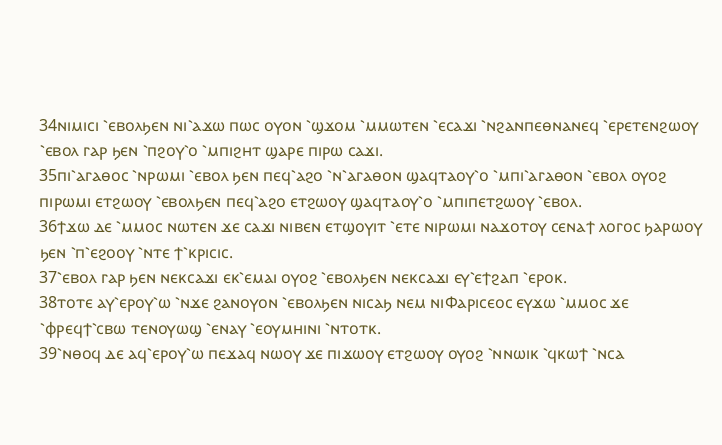34ⲛⲓⲙⲓⲥⲓ ⳿ⲉⲃⲟⲗϧⲉⲛ ⲛⲓ⳿ⲁϫⲱ ⲡⲱⲥ ⲟⲩⲟⲛ ⳿ϣϫⲟⲙ ⳿ⲙⲙⲱⲧⲉⲛ ⳿ⲉⲥⲁϫⲓ ⳿ⲛϩⲁⲛⲡⲉⲑⲛⲁⲛⲉϥ ⳿ⲉⲣⲉⲧⲉⲛϩⲱⲟⲩ ⳿ⲉⲃⲟⲗ ⲅⲁⲣ ϧⲉⲛ ⳿ⲡϩⲟⲩ⳿ⲟ ⳿ⲙⲡⲓϩⲏⲧ ϣⲁⲣⲉ ⲡⲓⲣⲱ ⲥⲁϫⲓ.
35ⲡⲓ⳿ⲁⲅⲁⲑⲟⲥ ⳿ⲛⲣⲱⲙⲓ ⳿ⲉⲃⲟⲗ ϧⲉⲛ ⲡⲉϥ⳿ⲁϩⲟ ⳿ⲛ⳿ⲁⲅⲁⲑⲟⲛ ϣⲁϥⲧⲁⲟⲩ⳿ⲟ ⳿ⲙⲡⲓ⳿ⲁⲅⲁⲑⲟⲛ ⳿ⲉⲃⲟⲗ ⲟⲩⲟϩ ⲡⲓⲣⲱⲙⲓ ⲉⲧϩⲱⲟⲩ ⳿ⲉⲃⲟⲗϧⲉⲛ ⲡⲉϥ⳿ⲁϩⲟ ⲉⲧϩⲱⲟⲩ ϣⲁϥⲧⲁⲟⲩ⳿ⲟ ⳿ⲙⲡⲓⲡⲉⲧϩⲱⲟⲩ ⳿ⲉⲃⲟⲗ.
36ϯϫⲱ ⲇⲉ ⳿ⲙⲙⲟⲥ ⲛⲱⲧⲉⲛ ϫⲉ ⲥⲁϫⲓ ⲛⲓⲃⲉⲛ ⲉⲧϣⲟⲩⲓⲧ ⳿ⲉⲧⲉ ⲛⲓⲣⲱⲙⲓ ⲛⲁϫⲟⲧⲟⲩ ⲥⲉⲛⲁϯ ⲗⲟⲅⲟⲥ ϧⲁⲣⲱⲟⲩ ϧⲉⲛ ⳿ⲡ⳿ⲉϩⲟⲟⲩ ⳿ⲛⲧⲉ ϯ⳿ⲕⲣⲓⲥⲓⲥ.
37⳿ⲉⲃⲟⲗ ⲅⲁⲣ ϧⲉⲛ ⲛⲉⲕⲥⲁϫⲓ ⲉⲕ⳿ⲉⲙⲁⲓ ⲟⲩⲟϩ ⳿ⲉⲃⲟⲗϧⲉⲛ ⲛⲉⲕⲥⲁϫⲓ ⲉⲩ⳿ⲉϯϩⲁⲡ ⳿ⲉⲣⲟⲕ.
38ⲧⲟⲧⲉ ⲁⲩ⳿ⲉⲣⲟⲩ⳿ⲱ ⳿ⲛϫⲉ ϩⲁⲛⲟⲩⲟⲛ ⳿ⲉⲃⲟⲗϧⲉⲛ ⲛⲓⲥⲁϧ ⲛⲉⲙ ⲛⲓⲪⲁⲣⲓⲥⲉⲟⲥ ⲉⲩϫⲱ ⳿ⲙⲙⲟⲥ ϫⲉ ⳿ⲫⲣⲉϥϯ⳿ⲥⲃⲱ ⲧⲉⲛⲟⲩⲱϣ ⳿ⲉⲛⲁⲩ ⳿ⲉⲟⲩⲙⲏⲓⲛⲓ ⳿ⲛⲧⲟⲧⲕ.
39⳿ⲛⲑⲟϥ ⲇⲉ ⲁϥ⳿ⲉⲣⲟⲩ⳿ⲱ ⲡⲉϫⲁϥ ⲛⲱⲟⲩ ϫⲉ ⲡⲓϫⲱⲟⲩ ⲉⲧϩⲱⲟⲩ ⲟⲩⲟϩ ⳿ⲛⲛⲱⲓⲕ ⳿ϥⲕⲱϯ ⳿ⲛⲥⲁ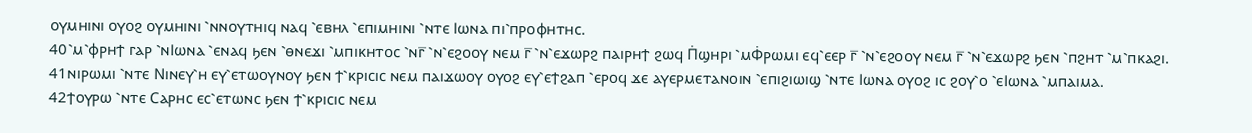ⲟⲩⲙⲏⲓⲛⲓ ⲟⲩⲟϩ ⲟⲩⲙⲏⲓⲛⲓ ⳿ⲛⲛⲟⲩⲧⲏⲓϥ ⲛⲁϥ ⳿ⲉⲃⲏⲗ ⳿ⲉⲡⲓⲙⲏⲓⲛⲓ ⳿ⲛⲧⲉ Ⲓⲱⲛⲁ ⲡⲓ⳿ⲡⲣⲟⲫⲏⲧⲏⲥ.
40⳿ⲙ⳿ⲫⲣⲏϯ ⲅⲁⲣ ⳿ⲛⲒⲱⲛⲁ ⳿ⲉⲛⲁϥ ϧⲉⲛ ⳿ⲑⲛⲉϫⲓ ⳿ⲙⲡⲓⲕⲏⲧⲟⲥ ⳿ⲛⲅ̅ ⳿ⲛ⳿ⲉϩⲟⲟⲩ ⲛⲉⲙ ⲅ̅ ⳿ⲛ⳿ⲉϫⲱⲣϩ ⲡⲁⲓⲣⲏϯ ϩⲱϥ Ⲡ̇ϣⲏⲣⲓ ⳿ⲙⲪ̇ⲣⲱⲙⲓ ⲉϥ⳿ⲉⲉⲣ ⲅ̅ ⳿ⲛ⳿ⲉϩⲟⲟⲩ ⲛⲉⲙ ⲅ̅ ⳿ⲛ⳿ⲉϫⲱⲣϩ ϧⲉⲛ ⳿ⲡϩⲏⲧ ⳿ⲙ⳿ⲡⲕⲁϩⲓ.
41ⲛⲓⲣⲱⲙⲓ ⳿ⲛⲧⲉ Ⲛⲓⲛⲉⲩ⳿ⲏ ⲉⲩ⳿ⲉⲧⲱⲟⲩⲛⲟⲩ ϧⲉⲛ ϯ⳿ⲕⲣⲓⲥⲓⲥ ⲛⲉⲙ ⲡⲁⲓϫⲱⲟⲩ ⲟⲩⲟϩ ⲉⲩ⳿ⲉϯϩⲁⲡ ⳿ⲉⲣⲟϥ ϫⲉ ⲁⲩⲉⲣⲙⲉⲧⲁⲛⲟⲓⲛ ⳿ⲉⲡⲓϩⲓⲱⲓϣ ⳿ⲛⲧⲉ Ⲓⲱⲛⲁ ⲟⲩⲟϩ ⲓⲥ ϩⲟⲩ⳿ⲟ ⳿ⲉⲒⲱⲛⲁ ⳿ⲙⲡⲁⲓⲙⲁ.
42ϯⲟⲩⲣⲱ ⳿ⲛⲧⲉ Ⲥⲁⲣⲏⲥ ⲉⲥ⳿ⲉⲧⲱⲛⲥ ϧⲉⲛ ϯ⳿ⲕⲣⲓⲥⲓⲥ ⲛⲉⲙ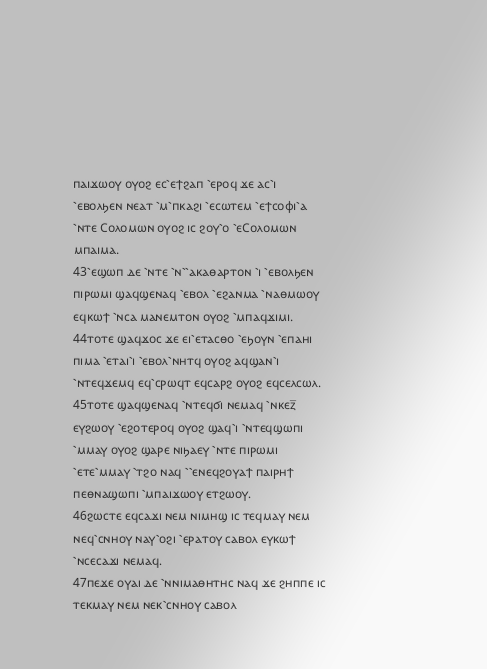ⲡⲁⲓϫⲱⲟⲩ ⲟⲩⲟϩ ⲉⲥ⳿ⲉϯϩⲁⲡ ⳿ⲉⲣⲟϥ ϫⲉ ⲁⲥ⳿ⲓ ⳿ⲉⲃⲟⲗϧⲉⲛ ⲛⲉⲁⲧ ⳿ⲙ⳿ⲡⲕⲁϩⲓ ⳿ⲉⲥⲱⲧⲉⲙ ⳿ⲉϯⲥⲟⲫⲓ⳿ⲁ ⳿ⲛⲧⲉ Ⲥⲟⲗⲟⲙⲱⲛ ⲟⲩⲟϩ ⲓⲥ ϩⲟⲩ⳿ⲟ ⳿ⲉⲤⲟⲗⲟⲙⲱⲛ ⲙⲡⲁⲓⲙⲁ.
43⳿ⲉϣⲱⲡ ⲇⲉ ⳿ⲛⲧⲉ ⳿ⲛ⳿⳿ⲁⲕⲁⲑⲁⲣⲧⲟⲛ ⳿ⲓ ⳿ⲉⲃⲟⲗϧⲉⲛ ⲡⲓⲣⲱⲙⲓ ϣⲁϥϣⲉⲛⲁϥ ⳿ⲉⲃⲟⲗ ⳿ⲉϩⲁⲛⲙⲁ ⳿ⲛⲁⲑⲙⲱⲟⲩ ⲉϥⲕⲱϯ ⳿ⲛⲥⲁ ⲙⲁⲛⲉⲙⲧⲟⲛ ⲟⲩⲟϩ ⳿ⲙⲡⲁϥϫⲓⲙⲓ.
44ⲧⲟⲧⲉ ϣⲁϥϫⲟⲥ ϫⲉ ⲉⲓ⳿ⲉⲧⲁⲥⲑⲟ ⳿ⲉϧⲟⲩⲛ ⳿ⲉⲡⲁⲏⲓ ⲡⲓⲙⲁ ⳿ⲉⲧⲁⲓ⳿ⲓ ⳿ⲉⲃⲟⲗ⳿ⲛⲏⲧϥ ⲟⲩⲟϩ ⲁϥϣⲁⲛ⳿ⲓ ⳿ⲛⲧⲉϥϫⲉⲙϥ ⲉϥ⳿ⲥⲣⲱϥⲧ ⲉϥⲥⲁⲣϩ ⲟⲩⲟϩ ⲉϥⲥⲉⲗⲥⲱⲗ.
45ⲧⲟⲧⲉ ϣⲁϥϣⲉⲛⲁϥ ⳿ⲛⲧⲉϥϭⲓ ⲛⲉⲙⲁϥ ⳿ⲛⲕⲉⲍ̅ ⲉⲩϩⲱⲟⲩ ⳿ⲉϩⲟⲧⲉⲣⲟϥ ⲟⲩⲟϩ ϣⲁϥ⳿ⲓ ⳿ⲛⲧⲉϥϣⲱⲡⲓ ⳿ⲙⲙⲁⲩ ⲟⲩⲟϩ ϣⲁⲣⲉ ⲛⲓϧⲁⲉⲩ ⳿ⲛⲧⲉ ⲡⲓⲣⲱⲙⲓ ⳿ⲉⲧⲉ⳿ⲙⲙⲁⲩ ⳿ⲧϩⲟ ⲛⲁϥ ⳿⳿ⲉⲛⲉϥϩⲟⲩⲁϯ ⲡⲁⲓⲣⲏϯ ⲡⲉⲑⲛⲁϣⲱⲡⲓ ⳿ⲙⲡⲁⲓϫⲱⲟⲩ ⲉⲧϩⲱⲟⲩ.
46ϩⲱⲥⲧⲉ ⲉϥⲥⲁϫⲓ ⲛⲉⲙ ⲛⲓⲙⲏϣ ⲓⲥ ⲧⲉϥⲙⲁⲩ ⲛⲉⲙ ⲛⲉϥ⳿ⲥⲛⲏⲟⲩ ⲛⲁⲩ⳿ⲟϩⲓ ⳿ⲉⲣⲁⲧⲟⲩ ⲥⲁⲃⲟⲗ ⲉⲩⲕⲱϯ ⳿ⲛⲥⲉⲥⲁϫⲓ ⲛⲉⲙⲁϥ.
47ⲡⲉϫⲉ ⲟⲩⲁⲓ ⲇⲉ ⳿ⲛⲛⲓⲙⲁⲑⲏⲧⲏⲥ ⲛⲁϥ ϫⲉ ϩⲏⲡⲡⲉ ⲓⲥ ⲧⲉⲕⲙⲁⲩ ⲛⲉⲙ ⲛⲉⲕ⳿ⲥⲛⲏⲟⲩ ⲥⲁⲃⲟⲗ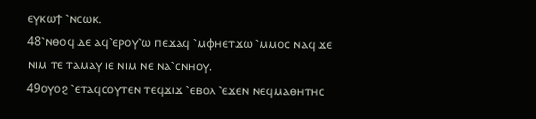ⲉⲩⲕⲱϯ ⳿ⲛⲥⲱⲕ.
48⳿ⲛⲑⲟϥ ⲇⲉ ⲁϥ⳿ⲉⲣⲟⲩ⳿ⲱ ⲡⲉϫⲁϥ ⳿ⲙⲫⲏⲉⲧϫⲱ ⳿ⲙⲙⲟⲥ ⲛⲁϥ ϫⲉ ⲛⲓⲙ ⲧⲉ ⲧⲁⲙⲁⲩ ⲓⲉ ⲛⲓⲙ ⲛⲉ ⲛⲁ⳿ⲥⲛⲏⲟⲩ.
49ⲟⲩⲟϩ ⳿ⲉⲧⲁϥⲥⲟⲩⲧⲉⲛ ⲧⲉϥϫⲓϫ ⳿ⲉⲃⲟⲗ ⳿ⲉϫⲉⲛ ⲛⲉϥⲙⲁⲑⲏⲧⲏⲥ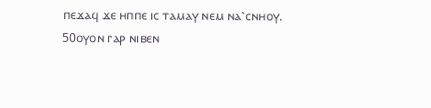ⲡⲉϫⲁϥ ϫⲉ ⲏⲡⲡⲉ ⲓⲥ ⲧⲁⲙⲁⲩ ⲛⲉⲙ ⲛⲁ⳿ⲥⲛⲏⲟⲩ.
50ⲟⲩⲟⲛ ⲅⲁⲣ ⲛⲓⲃⲉⲛ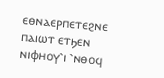ⲉⲑⲛⲁⲉⲣⲡⲉⲧⲉϩⲛⲉ ⲡⲁⲓⲱⲧ ⲉⲧϧⲉⲛ ⲛⲓⲫⲏⲟⲩ⳿ⲓ ⳿ⲛⲑⲟϥ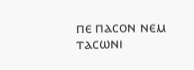ⲡⲉ ⲡⲁⲥⲟⲛ ⲛⲉⲙ ⲧⲁⲥⲱⲛⲓ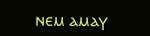ⲛⲉⲙ ⲁⲙⲁⲩ